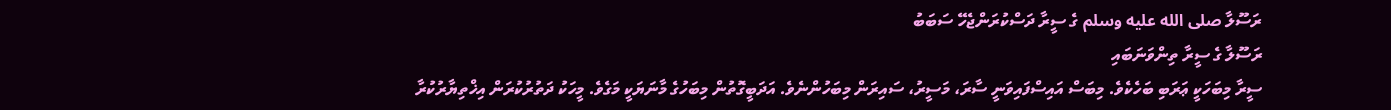ރަސޫލާ صلى الله عليه وسلم ގެ ސީރާ ދަސްކުރަންޖެހޭ ސަބަބު
ރަސޫލާ ގެ ސީރާ ތިންވަނަބައި
ސީރާ މިބަހަކީ ޢަރަބި ބަހެކެވެ. މިބަސް އައިސްފައިވަނީ ސާރަ، މަސީރު، ސައިރަން މިބަހުންނެވެ. އަދަބީގޮތުން މިބަހުގެ މާނަޔަކީ މަގެވެ. މީހަކު ދަތުރުކުރަން އިޚްތިޔާރުކުރާ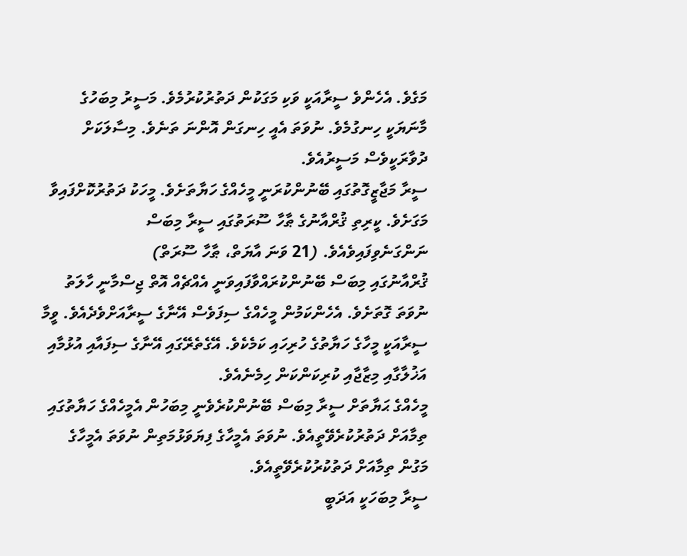މަގެވެ. އެހެންވެ ސީރާއަކީ ވަކި މަގަކުން ދަތުރުކުރުމެވެ. މަސީރު މިބަހުގެ މާނަޔަކީ ހިނގުމެވެ. ނުވަތަ އެއީ ހިނގަން އޮންނަ ތަނެވެ. މިސާލަކަށް ދުވާރަކީވެސް މަސީރުއެވެ.
ސީރާ މަޖާޒީގޮތުގައި ބޭނުންކުރަނީ މީހެއްގެ ހަޔާތަށެވެ. މީހަކު ދަތުރުކޮށްފައިވާ މަގަށެވެ. ކީރިތި ޤުރްއާނުގެ ޠާހާ ސޫރަތުގައި ސީރާ މިބަސް ނަންގަނެވިފައިވެއެވެ. (21 ވަނަ އާޔަތް، ޠާހާ ސޫރަތް)
ޤުރްއާނުގައި މިބަސް ބޭނުންކުރައްވާފައިވަނީ އެއްޗެއް އޮތް ޖިސްމާނީ ހާލަތު ނުވަތަ ގޮތަށެވެ. އެހެންކަމުން މީހެއްގެ ސިފަވެސް އޭނާގެ ސީރާއަށްވެދެއެވެ. ވީމާ ސީރާއަކީ މީހާގެ ހަޔާތުގެ ހުރިހައި ކަމެކެވެ. އޭގެތެރޭގައި އޭނާގެ ސިފައާއި އުޅުމާއި އަޚުލާގާއި މިޒާޖާއި ކުރިކަންކަން ހިމެނެއެވެ.
މީހެއްގެ ޙަޔާތަށް ސީރާ މިބަސް ބޭނުންކުރެވެނީ މިބަހުން އެމީހެއްގެ ހަޔާތުގައި ތިމާއަށް ދަތުރުކުރެވޭތީއެވެ. ނުވަތަ އެމީހާގެ ފިޔަވަޅުމަތިން ނުވަތަ އެމީހާގެ މަގުން ތިމާއަށް ދަތުކުރުކުރެވޭތީއެވެ.
ސީރާ މިބަހަކީ އަދަބީ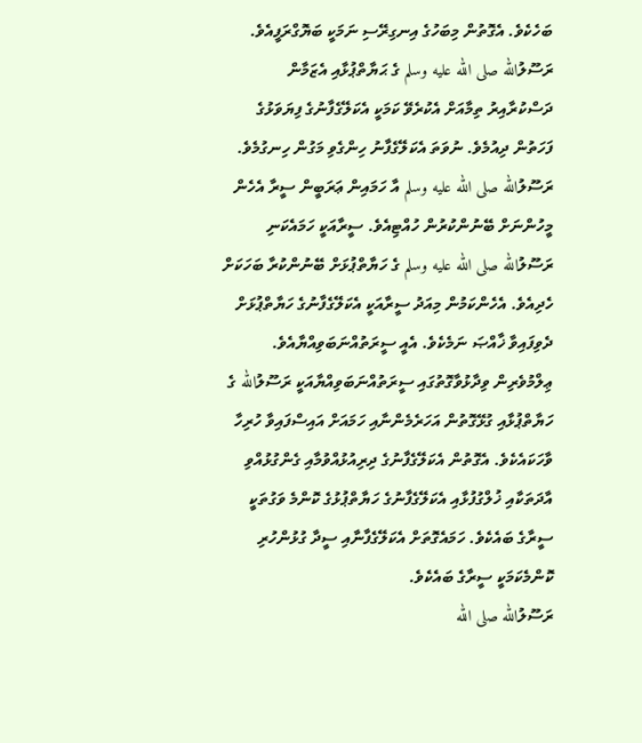ބަހެކެވެ. އެގޮތުން މިބަހުގެ އިނގިރޭސި ނަމަކީ ބަޔޮގްރަފީއެވެ.
ރަސޫލުالله صلى الله عليه وسلم ގެ ޙަޔާތްޕުޅާއި އެޒަމާން ދަސްކުރާއިރު ތިމާއަށް އެކުރެވޭ ކަމަކީ އެކަލޭގެފާނުގެ ފިޔަވަޅުގެ ފަހަތުން ދިއުމެވެ. ނުވަތަ އެކަލޭގެފާނު ހިންގެވި މަގުން ހިނގުމެވެ. ރަސޫލުالله صلى الله عليه وسلم އާ ހަމައިން ޢަރަބީން ސީރާ އެހެން މީހުންނަށް ބޭނުންކުރުން ހުއްޓިއެވެ. ސީރާއަކީ ހަމައެކަނި ރަސޫލުالله صلى الله عليه وسلم ގެ ހަޔާތްޕުޅަށް ބޭނުންކުރާ ބަހަކަށް ހެދިއެވެ. އެހެންކަމުން މިއަދު ސީރާއަކީ އެކަލޭގެފާނުގެ ހަޔާތްޕުޅަށް ދެވިފައިވާ ޚާއްޞަ ނަމެކެވެ. އެއީ ސީރަތުއްނަބަވިއްޔާއެވެ.
ޢިލްމުވެރިން ވިދާޅުވާގޮތުގައި ސީރަތުއްނަބަވިއްޔާއަކީ ރަސޫލުالله ގެ ހަޔާތްޕުޅާއި ގުޅޭގޮތުން އަހަރެމެންނާއި ހަމައަށް އައިސްފައިވާ ހުރިހާ ވާހަކައެކެވެ. އެގޮތުން އެކަލޭގެފާނުގެ ދިރިއުޅުއްވުމާއި ގެންގުޅުއްވި އާދަތަކާއި ޚުލްގުފުޅާއި އެކަލޭގެފާނުގެ ހަޔާތްޕުޅުގެ ކޮންމެ ވަގުތަކީ ސީރާގެ ބައެކެވެ. ހަމައެގޮތަށް އެކަލޭގެފާނާއި ސީދާ ގުޅުންހުރި ކޮންމެކަމަކީ ސީރާގެ ބައެކެވެ.
ރަސޫލުالله صلى الله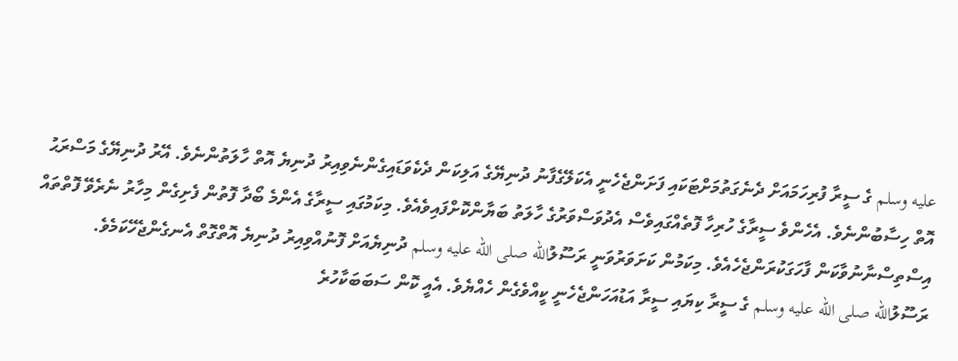عليه وسلم ގެ ސީރާ ފުރިހަމައަށް ދެނެގަތުމަށްޓަކައި ފަށަންޖެހެނީ އެކަލޭގެފާނު ދުނިޔޭގެ އަލިކަން ދެކެވަޑައިގެންނެވިއިރު ދުނިޔެ އޮތް ހާލަތުންނެވެ. އޭރު ދުނިޔޭގެ މަސްރަޙު އޮތް ހިސާބުންނެވެ. އެހެންވެ ސީރާގެ ހުރިހާ ފޮތެއްގައިވެސް އެދުވަސްވަރުގެ ހާލަތު ބަޔާންކޮށްފައިވެއެވެ. މިކަމުގައި ސީރާގެ އެންމެ ބޯދާ ފޮތުން ފެށިގެން މިހާރު ނެރެވޭ ފޮތްތައް އިސްތިސްނާނުވާކަން ފާހަގަކުރަންޖެހެއެވެ. މިކަމުން ކަށަވަރުވަނީ ރަސޫލުالله صلى الله عليه وسلم ދުނިޔެއަށް ފޮނުއްވިއިރު ދުނިޔެ އޮތްގޮތް އެނގެންޖެހޭކަމެވެ.
ރަސޫލުالله صلى الله عليه وسلم ގެ ސީރާ ކިޔައި ސީރާ އަޑުއަހަންޖެހެނީ ކީއްވެގެން ހެއްޔެވެ. އެއީ ކޮން ސަބަބަކާހުރެ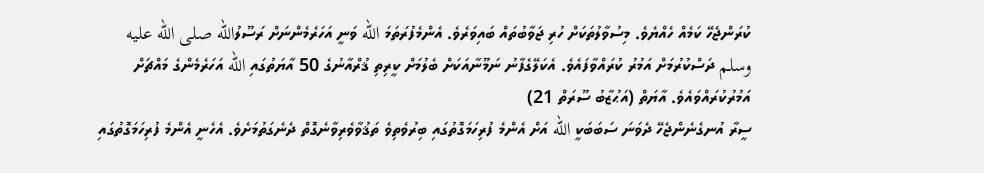ކުރަންޖެހޭ ކަމެއް ހެއްޔެވެ. މިސުވާލުތަކަށް ހުރި ޖަވާބުތައް ބައިވަރެވެ. އެންމެފުރަތަމަ الله ވަނީ އަހަރެމެންނަށް ރަސޫލުالله صلى الله عليه وسلم ދަސްކުރުމަށް އަމުރު ކުރައްވާފައެވެ. އެކަލޭގެފާނު ނަމޫނާއަކަށް ބެލުމަށް ކީރިތި ޤުރްއާނުގެ 50 އާޔަތުގައި الله އަހަރެމެންގެ މައްޗަށް އަމުރުކުރައްވައެވެ. އާޔަތް (އަޙުޒާބު ސޫރަތް 21)
ސީރާ އުނގެނެންޖެހޭ ދެވަނަ ސަބަބަކީ الله އަށް އެންމެ ފުރިހަމަގޮތުގައި ބިރުވެތިވެ ތަޤުވާވެރިވާނެގޮތް ދެނެގަތުމަށެވެ. އެހެނީ އެންމެ ފުރިހަމަގޮތުގައި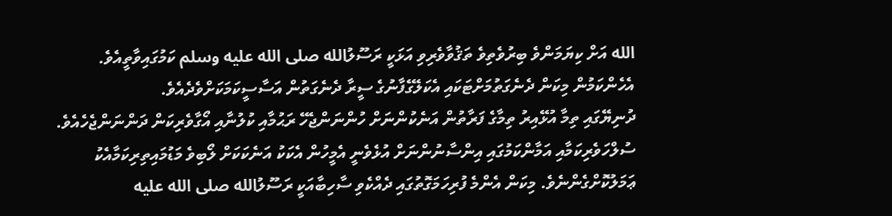الله އަށް ކިޔަމަންވެ ބިރުވެތިވެ ތަޤުވާވެރިވި އަޅަކީ ރަސޫލުالله صلى الله عليه وسلم ކަމުގައިވާތީއެވެ. އެހެންކަމުން މިކަން ދެނެގަތުމަށްޓަކައި އެކަލޭގެފާނުގެ ސީރާ ދެނެގަތުން އަސާސީކަމަކަށްވެދެއެވެ.
ދުނިޔޭގައި ތިމާ އުޅޭއިރު ތިމާގެ ފަރާތުން އަނެކުންނަށް ހުންނަންޖެހޭ ރަޙުމާއި ކުލުނާއި އޯގާވެރިކަން ދަންނަންޖެހެއެވެ. ސުލްހަވެރިކަމާއި އަމާންކަމުގައި އިންސާނުންނަށް އުޅެވެނީ އެމީހުން އެކަކު އަނެކަކަށް ލޯބިވެ މަޑުމައިތިރިކަމާއެކު ޢަމަލުކޮށްގެންނެވެ. މިކަން އެންމެ ފުރިހަމަގޮތުގައި ދެއްކެވި ސާހިބާއަކީ ރަސޫލުالله صلى الله عليه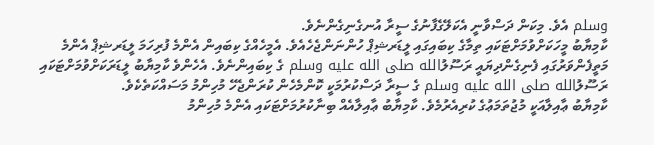وسلم އެވެ. މިކަން ދަސްވާނީ އެކަލޭގެފާނުގެ ސީރާ އުނގެނިގެންނެވެ.
ކާމިޔާބު މީހަކަށްވުމަށްޓަކައި ތިމާގެ ކިބައިގައި ލީޑަރޝިޕް ހުންނަންޖެހެއެވެ. އެމީހެއްގެ ކިބައިން އެންމެ ފުރިހަމަ ލީޑަރޝިޕް އެންމެ މަތީފެންވަރުގައި ފެނިގެންދިޔައީ ރަސޫލުالله صلى الله عليه وسلم ގެ ކިބައިންނެވެ. އެހެންވެ ކާމިޔާބު ލީޑަރަކަށްވުމަށްޓަކައި ރަސޫލުالله صلى الله عليه وسلم ގެ ސީރާ ދަސްކުރުމަކީ ކޮންމެހެން ކުރަންޖެހޭ މުހިންމު މަސައްކަތެކެވެ.
ކާމިޔާބު ޢާއިލާއަކީ މުޖުތަމަޢުގެ ކުރިއެރުމެވެ. ކާމިޔާބު ޢާއިލާއެއް ބިނާކުރުމަށްޓަކައި އެންމެ މުހިންމު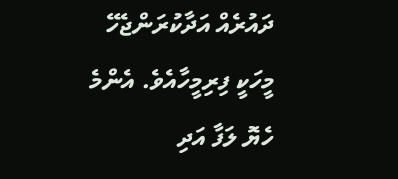ދައުރެއް އަދާކުރަންޖެހޭ މީހަކީ ފިރިމީހާއެވެ. އެންމެ ހެޔޮ ލަފާ އަދި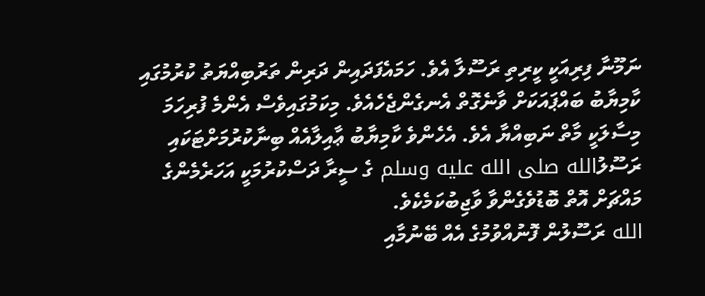ނަމޫނާ ފިރިއަކީ ކީރިތި ރަސޫލާ އެވެ. ހަމައެފަދައިން ދަރިން ތަރުބިއްޔަތު ކުރުމުގައި ކާމިޔާބު ބައްޕައަކަށް ވާނެގޮތް އެނގެންޖެހެއެވެ. މިކަމުގައިވެސް އެންމެ ފުރިހަމަ މިސާލަކީ މާތް ނަބިއްޔާ އެވެ. އެހެންވެ ކާމިޔާބު ޢާއިލާއެއް ބިނާކުރުމަށްޓަކައި ރަސޫލުالله صلى الله عليه وسلم ގެ ސީރާ ދަސްކުރުމަކީ އަހަރެމެންގެ މައްޗަށް އޮތް ބޮޑުވެގެންވާ ވާޖިބުކަމެކެވެ.
الله ރަސޫލުން ފޮނުއްވުމުގެ އެއް ބޭނުމާއި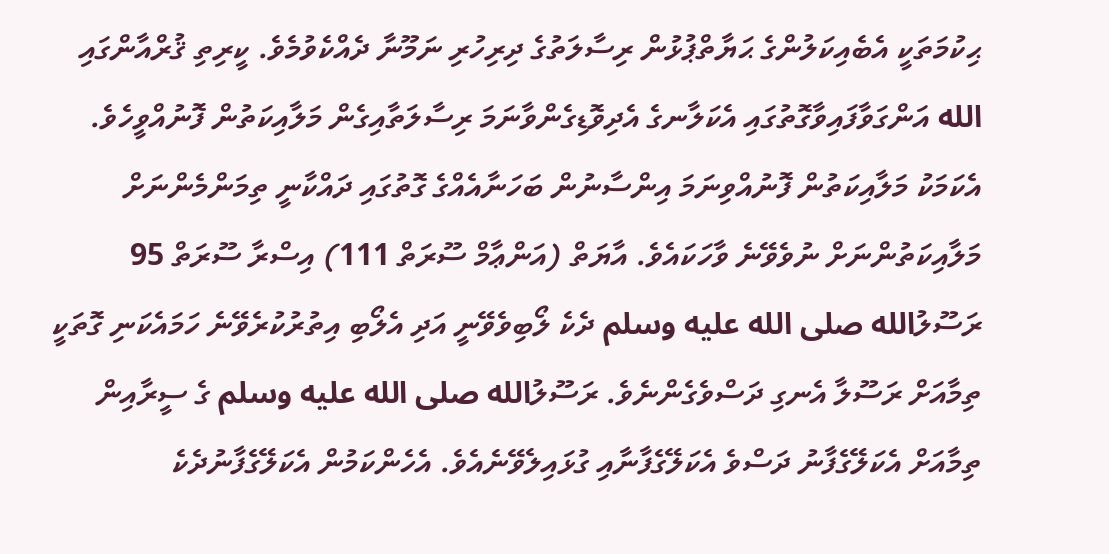ޙިކުމަތަކީ އެބެއިކަލުންގެ ޙަޔާތްޕުޅުން ރިސާލަތުގެ ދިރިހުރި ނަމޫނާ ދެއްކެވުމެވެ. ކީރިތި ޤުރްއާންގައި الله އަންގަވާފައިވާގޮތުގައި އެކަލާނގެ އެދިވޮޑިގެންވާނަމަ ރިސާލަތާއިގެން މަލާއިކަތުން ފޮނުއްވީހެވެ. އެކަމަކު މަލާއިކަތުން ފޮނުއްވިނަމަ އިންސާނުން ބަހަނާއެއްގެ ގޮތުގައި ދައްކާނީ ތިމަންމެންނަށް މަލާއިކަތުންނަށް ނުވެވޭނެ ވާހަކައެވެ. އާޔަތް (އަންޢާމް ސޫރަތް 111) އިސްރާ ސޫރަތް 95
ރަސޫލުالله صلى الله عليه وسلم ދެކެ ލޯބިވެވޭނީ އަދި އެލޯބި އިތުރުކުރެވޭނެ ހަމައެކަނި ގޮތަކީ ތިމާއަށް ރަސޫލާ އެނގި ދަސްވެގެންނެވެ. ރަސޫލުالله صلى الله عليه وسلم ގެ ސީރާއިން ތިމާއަށް އެކަލޭގެފާނު ދަސްވެ އެކަލޭގެފާނާއި ގުޅައިލެވޭނެއެވެ. އެހެންކަމުން އެކަލޭގެފާނުދެކެ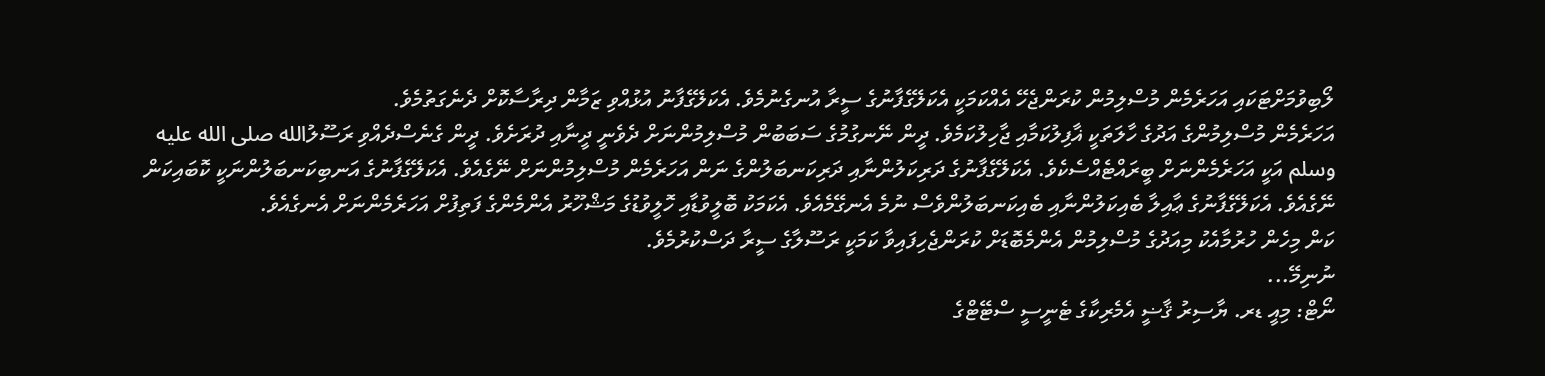ލޯބިވުމަށްޓަކައި އަހަރެމެން މުސްލިމުން ކުރަންޖެހޭ އެއްކަމަކީ އެކަލޭގެފާނުގެ ސީރާ އުނގެނުމެވެ. އެކަލޭގެފާނު އުޅުއްވި ޒަމާން ދިރާސާކޮށް ދެނެގަތުމެވެ.
އަހަރެމެން މުސްލިމުންގެ އަދުގެ ހާލަތަކީ ޣާފިލުކަމާއި ޖާހިލުކަމެވެ. ދީން ނޭނގުމުގެ ސަބަބުން މުސްލިމުންނަށް ދެވެނީ ދީނާއި ދުރަށެވެ. ދީން ގެނެސްދެއްވި ރަސޫލުالله صلى الله عليه وسلم އަކީ އަހަރެމެންނަށް ބީރައްޓެއްސެކެވެ. އެކަލޭގެފާނުގެ ދަރިކަލުންނާއި ދަރިކަނބަލުންގެ ނަން އަހަރެމެން މުސްލިމުންނަށް ނޭގެއެވެ. އެކަލޭގެފާނުގެ އަނބިކަނބަލުންނަކީ ކޮބައިކަން ނޭގެއެވެ. އެކަލޭގެފާނުގެ ޢާއިލާ ބެއިކަލުންނާއި ބެއިކަނބަލުންވެސް ނުމެ އެނގޭމެއެވެ. އެކަމަކު ބޮލީވުޑާއި ހޮލީވުޑުގެ މަޝްހޫރު އެންމެންގެ ފަތިފުށް އަހަރެމެންނަށް އެނގެއެވެ.
ކަން މިހެން ހުރުމާއެކު މިއަދުގެ މުސްލިމުން އެންމެބޮޑަށް ކުރަންޖެހިފައިވާ ކަމަކީ ރަސޫލާގެ ސީރާ ދަސްކުރުމެވެ.
ނުނިމޭ...
ނޯޓް: މިއީ ޑރ. ޔާސިރު ޤާޟީ އެމެރިކާގެ ޓެނީސީ ސްޓޭޓްގެ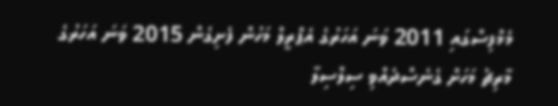މެމްފިސްގައި 2011 ވަނަ އަހަރުގެ އެޕްރީލް މަހުން ފެށިގެން 2015 ވަނަ އަހަރުގެ މާރިޗު މަހަށް ގެނެސްދެއްވި ސިލްސިލާ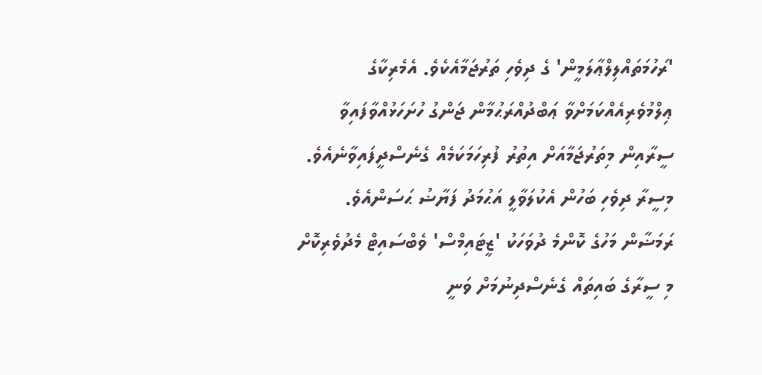'ރަހުމަތައްލިލްޢާލަމީން' ގެ ދިވެހި ތަރުޖަމާއެކެވެ. އެމެރިކާގެ ޢިލްމުވެރިއެއްކަމަށްވާ ޢަބްދުއްރަޙުމާން ޖަންގު ހުށަހަޅުއްވާފައިވާ ސީރާއިން މިތަރުޖަމާއަށް އިތުރު ފުރިހަމަކަމެއް ގެނެސްދީފައިވާނެއެވެ. މިސީރާ ދިވެހި ބަހުން އެކުލަވާލީ އަޙުމަދު ފަޔާޟު ޙަސަންއެވެ. ރަމަޟާން މަހުގެ ކޮންމެ ދުވަހަކު 'ޒީޓައިމްސް' ވެބްސައިޓް މެދުވެރިކޮށް މި ސީރާގެ ބައިތައް ގެނެސްދިނުމަށް ވަނީ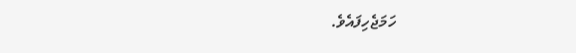ހަމަޖެހިފައެވެ.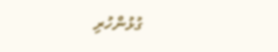ގުޅުންހުރި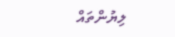ލިޔުންތައް